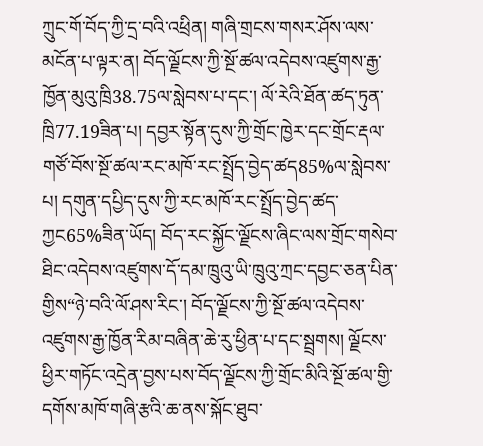ཀྲུང་གོ་བོད་ཀྱི་དྲ་བའི་འཕྲིན། གཞི་གྲངས་གསར་ཤོས་ལས་མངོན་པ་ལྟར་ན། བོད་ལྗོངས་ཀྱི་སྔོ་ཚལ་འདེབས་འཛུགས་རྒྱ་ཁྱོན་མུའུ་ཁྲི38.75ལ་སླེབས་པ་དང་། ལོ་རེའི་ཐོན་ཚད་ཏུན་ཁྲི77.19ཟིན་པ། དབྱར་སྟོན་དུས་ཀྱི་གྲོང་ཁྱེར་དང་གྲོང་རྡལ་གཙོ་བོས་སྔོ་ཚལ་རང་མཁོ་རང་སྤྲོད་བྱེད་ཚད85%ལ་སླེབས་པ། དགུན་དཔྱིད་དུས་ཀྱི་རང་མཁོ་རང་སྤྲོད་བྱེད་ཚད་ཀྱང65%ཟིན་ཡོད། བོད་རང་སྐྱོང་ལྗོངས་ཞིང་ལས་གྲོང་གསེབ་ཐིང་འདེབས་འཛུགས་དོ་དམ་ཁྲུའུ་ཡི་ཁྲུའུ་ཀྲང་དབྱང་ཅན་པིན་གྱིས“ཉེ་བའི་ལོ་ཤས་རིང་། བོད་ལྗོངས་ཀྱི་སྔོ་ཚལ་འདེབས་འཛུགས་རྒྱ་ཁྱོན་རིམ་བཞིན་ཆེ་རུ་ཕྱིན་པ་དང་སྦྲགས། ལྗོངས་ཕྱིར་གཏོང་འདྲེན་བྱས་པས་བོད་ལྗོངས་ཀྱི་གྲོང་མིའི་སྔོ་ཚལ་གྱི་དགོས་མཁོ་གཞི་རྩའི་ཆ་ནས་སྐོང་ཐུབ་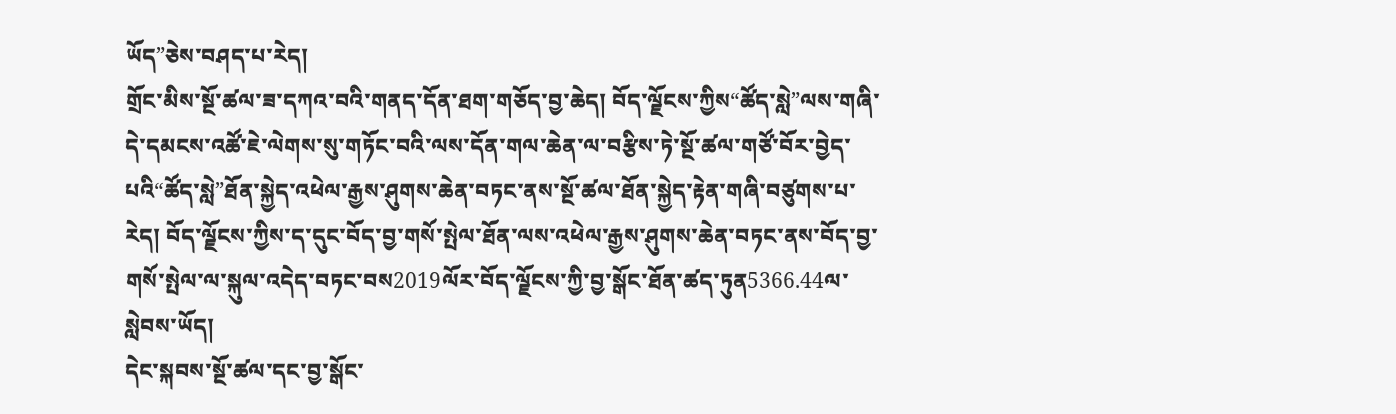ཡོད”ཅེས་བཤད་པ་རེད།
གྲོང་མིས་སྔོ་ཚལ་ཟ་དཀའ་བའི་གནད་དོན་ཐག་གཅོད་བྱ་ཆེད། བོད་ལྗོངས་ཀྱིས“ཚོད་སླེ”ལས་གཞི་དེ་དམངས་འཚོ་ཇེ་ལེགས་སུ་གཏོང་བའི་ལས་དོན་གལ་ཆེན་ལ་བརྩིས་ཏེ་སྔོ་ཚལ་གཙོ་བོར་བྱེད་པའི“ཚོད་སླེ”ཐོན་སྐྱེད་འཕེལ་རྒྱས་ཤུགས་ཆེན་བཏང་ནས་སྔོ་ཚལ་ཐོན་སྐྱེད་རྟེན་གཞི་བཙུགས་པ་རེད། བོད་ལྗོངས་ཀྱིས་ད་དུང་བོད་བྱ་གསོ་སྤེལ་ཐོན་ལས་འཕེལ་རྒྱས་ཤུགས་ཆེན་བཏང་ནས་བོད་བྱ་གསོ་སྤེལ་ལ་སྐུལ་འདེད་བཏང་བས2019ལོར་བོད་ལྗོངས་ཀྱི་བྱ་སྒོང་ཐོན་ཚད་ཏུན5366.44ལ་སླེབས་ཡོད།
དེང་སྐབས་སྔོ་ཚལ་དང་བྱ་སྒོང་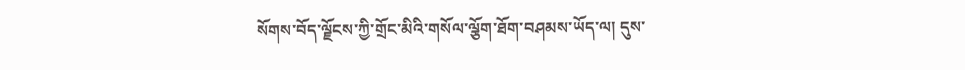སོགས་བོད་ལྗོངས་ཀྱི་གྲོང་མིའི་གསོལ་ལྕོག་ཐོག་བཤམས་ཡོད་ལ། དུས་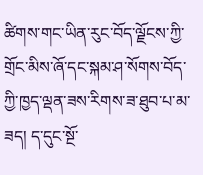ཚིགས་གང་ཡིན་རུང་བོད་ལྗོངས་ཀྱི་གྲོང་མིས་ཞོ་དང་སྐམ་ཤ་སོགས་བོད་ཀྱི་ཁྱད་ལྡན་ཟས་རིགས་ཟ་ཐུབ་པ་མ་ཟད། ད་དུང་སྔོ་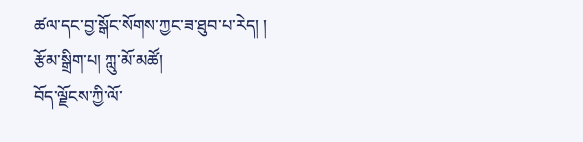ཚལ་དང་བྱ་སྒོང་སོགས་ཀྱང་ཟ་ཐུབ་པ་རེད། །
རྩོམ་སྒྲིག་པ། ཀླུ་མོ་མཚོ།
བོད་ལྗོངས་ཀྱི་ལོ་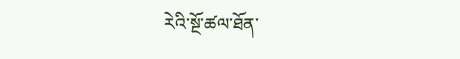རེའི་སྔོ་ཚལ་ཐོན་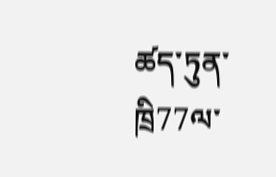ཚད་ཏུན་ཁྲི77ལ་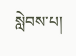སླེབས་པ།